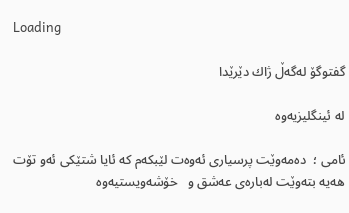Loading

گفتوگۆ له‌گه‌ڵ ژاك دێرێدا

له‌ ئینگلیزیه‌وه‌

ئامی ؛  ده‌مه‌وێت پرسیاری ئه‌وه‌ت لێبكه‌م كه‌ ئایا شتێكی ئه‌و تۆت هه‌یه‌ بته‌وێت له‌با‌ر‌ه‌ی عه‌شق و   خۆشه‌ویستیه‌وه‌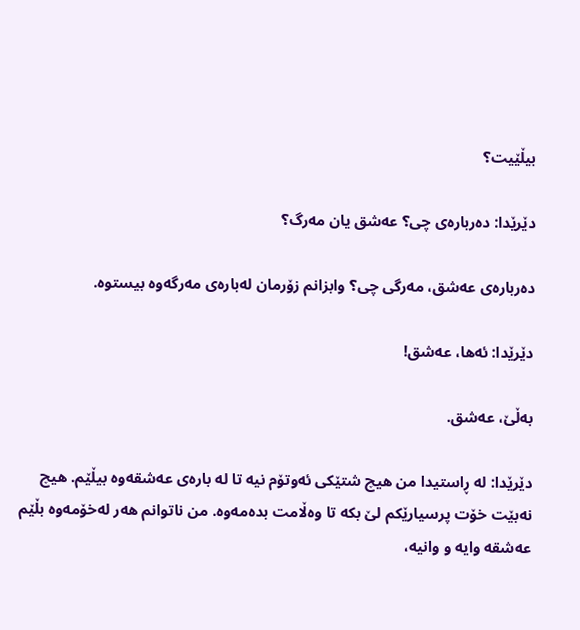بیڵێیت؟

دێرێدا: ده‌رباره‌ی چی؟ عه‌شق یان مه‌رگ؟

ده‌رباره‌ی عه‌شق، مه‌رگی چی؟ وابزانم زۆرمان له‌باره‌ی مه‌رگه‌وه‌ بیستوه.

دێرێدا: ئه‌ها، عه‌شق!

به‌ڵێ، عه‌شق.

دێرێدا: له‌ ڕاستیدا من هیچ شتێكی ئه‌وتۆم نیه‌ تا له‌ باره‌ی عه‌شقه‌وه‌ بیڵێم. هیچ نه‌بێت خۆت پرسیارێكم لێ بكه‌ تا وه‌ڵامت بده‌مه‌وه‌. من ناتوانم هه‌ر له‌خۆمه‌وه‌ بڵێم عه‌شقه‌ وایه‌ و وانیه‌‌،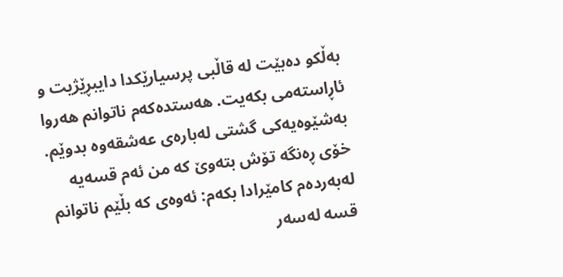به‌ڵكو ده‌بێت‌ له‌ قاڵبی پرسیارێكدا دایبڕێژیت و ئاڕاسته‌می بكه‌یت. هه‌ستده‌كه‌م ناتوانم هه‌روا به‌شێوه‌یه‌كی گشتی له‌باره‌ی عه‌شقه‌وه‌ بدوێم. خۆی ڕه‌نگه‌ تۆش بته‌وێ كه‌ من ئه‌م قسه‌یه‌‌ له‌به‌رده‌م كامێرادا بكه‌م: ئه‌وه‌ی كه‌ بڵێم ناتوانم قسه‌ له‌سه‌ر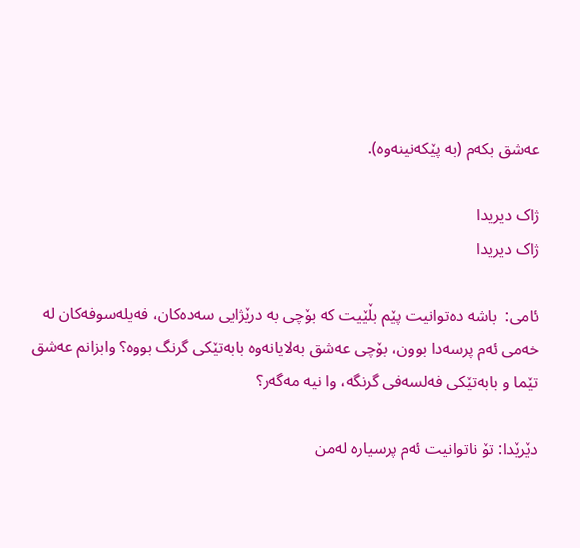عه‌شق ‌بكه‌م (به‌ پێكه‌نینه‌وه‌).

ژاک دیریدا
ژاک دیریدا

ئامی:  باشه‌ ده‌توانیت پێم بڵێیت كه بۆچی به‌ درێژایی سه‌ده‌كان، فه‌یله‌سوفه‌كان له‌ خه‌می ئه‌م پرسه‌دا بوون، بۆچی عه‌شق به‌لایانه‌وه‌ بابه‌تێكی گرنگ بووه‌؟ وابزانم عه‌شق تێما و بابه‌تێكی فه‌لسه‌فی گرنگه‌، وا نیه‌ مه‌گه‌ر؟                                 ‌         ‌

دێرێدا: تۆ ناتوانیت ئه‌م پرسیاره‌ له‌من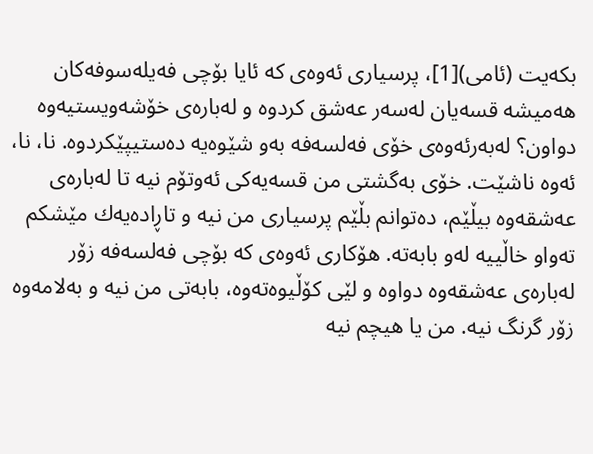بكه‌یت (ئامی)[1]، پرسیاری ئه‌وه‌ی كه‌ ئایا بۆچی فه‌یله‌سوفه‌كان هه‌میشه‌ قسه‌یان له‌سه‌ر عه‌شق كردوه‌ و له‌باره‌ی خۆشه‌ویستیه‌وه‌ دواون؟ له‌به‌رئه‌وه‌ی خۆی فه‌لسه‌فه‌ به‌و شێوه‌یه‌ ده‌ستیپێكردوه‌. نا، نا، ئه‌وه‌ ناشێت. خۆی به‌گشتی من قسه‌یه‌كی ئه‌وتۆم نیه‌ تا له‌باره‌ی عه‌شقه‌وه‌ بیڵێم، ده‌توانم بڵێم پرسیاری من نیه‌ و تاڕاده‌یه‌ك مێشكم ته‌واو خاڵییه‌ له‌و با‌به‌ته. هۆكاری ئه‌وه‌ی كه‌ بۆچی فه‌لسه‌فه‌ زۆر له‌باره‌ی عه‌شقه‌وه‌ دواوه‌ و لێی كۆڵیوه‌ته‌وه، بابه‌تی من نیه‌ و به‌لامه‌وه‌ زۆر گرنگ نیه‌‌. من یا هیچم نیه‌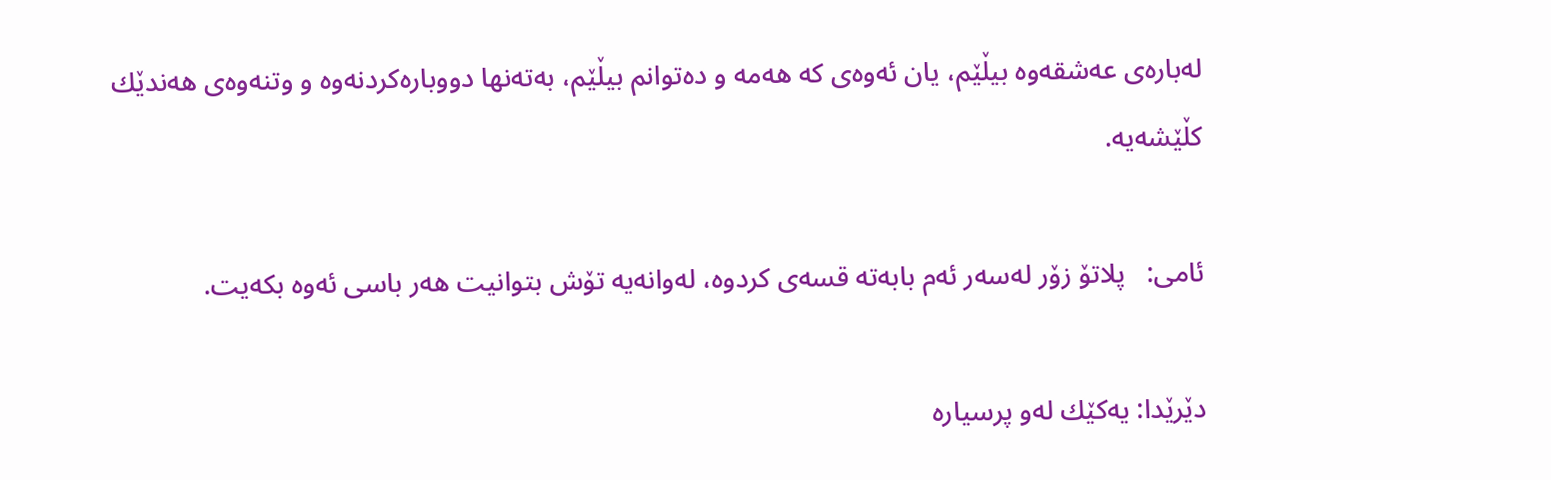له‌باره‌ی عه‌شقه‌وه‌ بیڵێم، یان ئه‌وه‌ی كه‌ هه‌مه‌ و ده‌توانم بیڵێم،‌ به‌ته‌نها دووباره‌كردنه‌وه‌ و وتنه‌وه‌ی هه‌ندێك كڵێشه‌یه‌.

ئامی:   پلاتۆ زۆر له‌سه‌ر ئه‌م بابه‌ته‌ قسه‌ی كردوه‌، له‌وانه‌یه‌ تۆش بتوانیت هه‌ر باسی ئه‌وه‌ بكه‌یت.

دێرێدا: یه‌كێك له‌و پرسیاره‌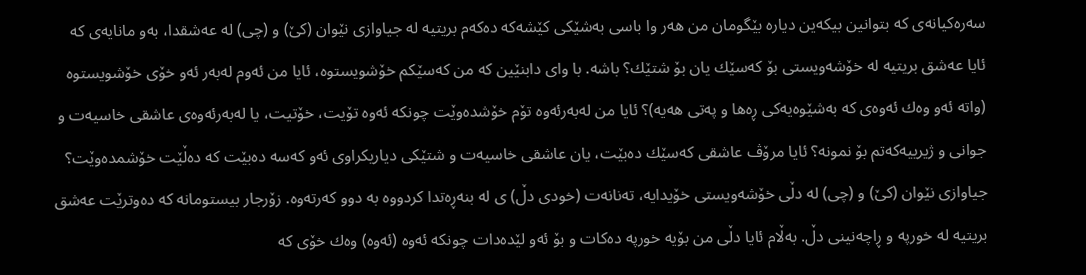سه‌ره‌كیانه‌ی كه‌ بتوانین بیكه‌ین دیاره‌ بێگومان من هه‌ر وا باسی به‌شێكی كێشه‌كه‌ ده‌كه‌م بریتیه‌‌ له‌ جیاوازی نێوان (كێ) و (چی) له‌ عه‌شقدا، به‌و مانایه‌ی كه‌ ئایا عه‌شق بریتیه‌ له‌ خۆشه‌ویستی بۆ كه‌سێك یان‌ بۆ شتێك؟ باشه‌. با وای دابنێین كه‌ من كه‌سێكم خۆشویستوه‌، ئایا من ئه‌وم له‌به‌ر ئه‌و خۆی خۆشویستوه‌ (واته‌ ئه‌و وه‌ك ئه‌وه‌ی كه‌ به‌شێوه‌یه‌كی ڕه‌ها و په‌تی هه‌یه‌)؟ ئایا من له‌به‌رئه‌وه‌ تۆم خۆشده‌وێت چونكه‌ ئه‌وه‌ تۆیت، خۆتیت، یا له‌به‌رئه‌وه‌ی عاشقی خاسیه‌ت و جوانی و ژیرییه‌كه‌تم بۆ نمونه‌؟ ئایا مرۆڤ عاشقی كه‌سێك ده‌بێت، یان عاشقی خاسیه‌ت و شتێكی دیاریكراوی ئه‌و كه‌سه‌ ده‌بێت كه‌ ده‌ڵێت خۆشمده‌وێت؟ جیاوازی نێوان (كێ) و (چی) له‌ دڵی خۆشه‌ویستی خۆیدایه‌، ته‌نانه‌ت (خودی دڵ) ی له‌ بنه‌ڕه‌تدا كردووه‌ به‌ دوو كه‌رته‌وه‌. زۆرجار بیستومانه‌ كه‌ ده‌وترێت‌ عه‌شق بریتیه‌ له‌ خورپه‌ و ڕاچه‌نینی دڵ. به‌ڵام ئایا دڵی من بۆیه‌ خورپه‌ ده‌كات و بۆ ئه‌و لێده‌دات چونكه‌ ئه‌وه‌ (ئه‌وه‌) وه‌ك خۆی كه‌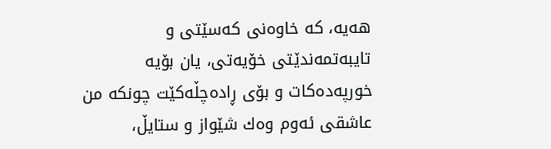هه‌یه‌، كه‌ خاوه‌نی كه‌سێتی و تایبه‌تمه‌ندێتی خۆیه‌تی، یان بۆیه‌ خورپه‌ده‌كات و بۆی ڕاده‌چڵه‌كێت چونكه‌ من عاشقی ئه‌وم وه‌ك شێواز و ستایڵ،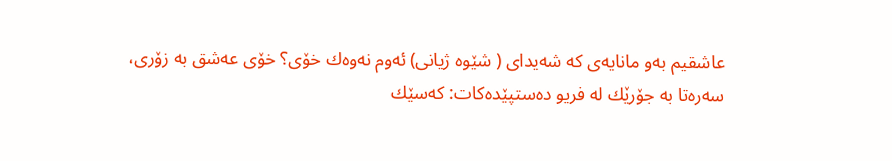عاشقیم به‌و‌ مانایه‌ی كه‌ شه‌یدای ( شێوه ژیانی) ئه‌وم نه‌وه‌ك خۆی؟ خۆی عه‌شق به‌ زۆری، سه‌ره‌تا به‌ جۆرێك له‌ فریو ده‌ستپێده‌كات: كه‌سێك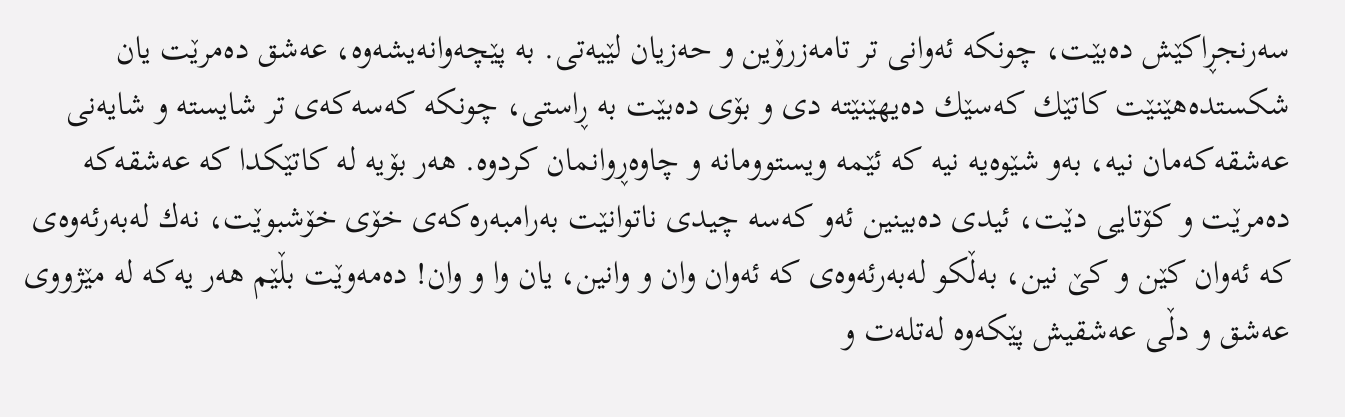سه‌رنجڕاكێش ده‌بێت، چونكه‌ ئه‌وانی تر تامه‌زرۆین و حه‌زیان لێیه‌تی. به‌ پێچه‌وانه‌یشه‌وه‌، عه‌شق ده‌مرێت یان شكستده‌هێنێت كاتێك كه‌سێك ده‌یهێنێته‌ دی و بۆی ده‌بێت به‌ ڕاستی، چونكه‌ كه‌سه‌كه‌ی تر شایسته‌ و شایه‌نی عه‌شقه‌كه‌مان نیه‌، به‌و شێوه‌یه‌ نیه‌ كه‌ ئێمه‌ ویستوومانه‌ و چاوه‌ڕوانمان كردوه‌. هه‌ر بۆیه‌ له‌ كاتێكدا كه‌ عه‌شقه‌كه‌ ده‌مرێت و كۆتایی دێت، ئیدی ده‌بینین ئه‌و كه‌سه‌ چیدی ناتوانێت به‌رامبه‌ره‌كه‌ی خۆی خۆشبوێت، نه‌ك له‌به‌رئه‌وه‌ی كه‌ ئه‌وان كێن و كێ نین، به‌ڵكو له‌به‌رئه‌وه‌ی كه‌ ئه‌وان وان و وانین، یان وا و وان! ده‌مه‌وێت بڵێم هه‌ر یه‌كه له‌ مێژووی عه‌شق‌ و دڵی عه‌شقیش پێكه‌وه‌ له‌تله‌ت و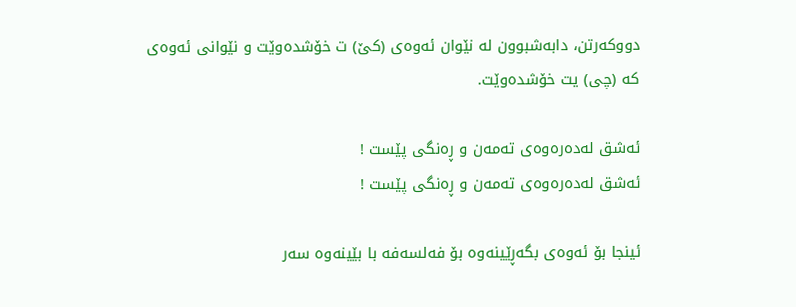دووكه‌رتن‌، دابه‌شبوون‌ له‌ نێوان ئه‌وه‌ی‌ (كێ) ت خۆشده‌وێت و نێوانی ئه‌وه‌ی كه‌ (چی) یت خۆشده‌وێت.

ئەشق لەدەرەوەی تەمەن و ڕەنگی پێست !
ئەشق لەدەرەوەی تەمەن و ڕەنگی پێست !

ئینجا بۆ ئه‌وه‌ی بگه‌ڕێینه‌وه‌ بۆ فه‌لسه‌فه با بێینه‌وه‌ سه‌ر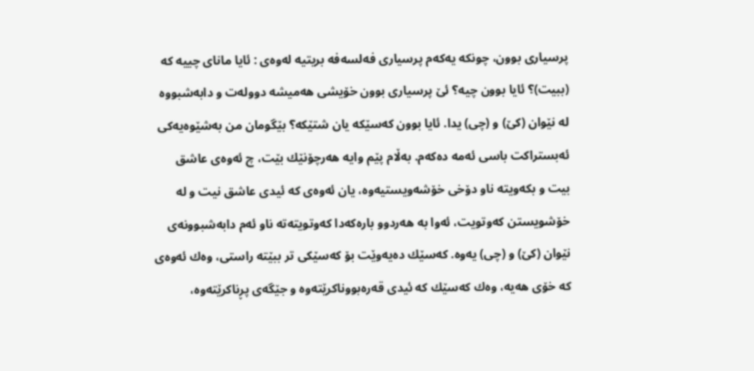پرسیاری بوون، چونكه‌‌ یه‌كه‌م پرسیاری فه‌لسه‌فه‌ بریتیه‌ له‌وه‌ی : ئایا مانای چییه‌ كه‌ (ببیت)؟ ئایا بوون چیه‌؟ ئێ پرسیاری بوون خۆیشی هه‌میشه‌ دووله‌ت و دابه‌شبووه‌ له‌ نێوان (كێ) و (چی) یدا. ئایا بوون كه‌سێكه‌ یان شتێكه‌؟ بێگومان من به‌شێوه‌یه‌كی ئه‌بستراكت باسی ئه‌مه‌ ده‌كه‌م. به‌ڵام پێم وایه‌ هه‌رچۆنێك بێت، چ ئه‌وه‌ی عاشق بیت و بكه‌ویته‌ ناو دۆخی خۆشه‌ویستیه‌‌وه،‌ یان ئه‌وه‌ی كه‌ ئیدی عاشق نیت و له‌‌ خۆشویستن كه‌وتویت، ئه‌وا به‌ هه‌ردوو باره‌كه‌دا كه‌وتویته‌ته‌ ناو ئه‌م دابه‌شبوونه‌ی نێوان (كێ) و (چی) یه‌وه‌. كه‌سێك ده‌یه‌وێت بۆ كه‌سێكی تر ببێته‌ راستی، وه‌ك ئه‌وه‌ی كه‌ خۆی هه‌یه‌، وه‌ك كه‌سێك كه‌ ئیدی قه‌ره‌بووناكرێته‌وه‌ و جێگه‌ی پڕناكرێته‌وه‌،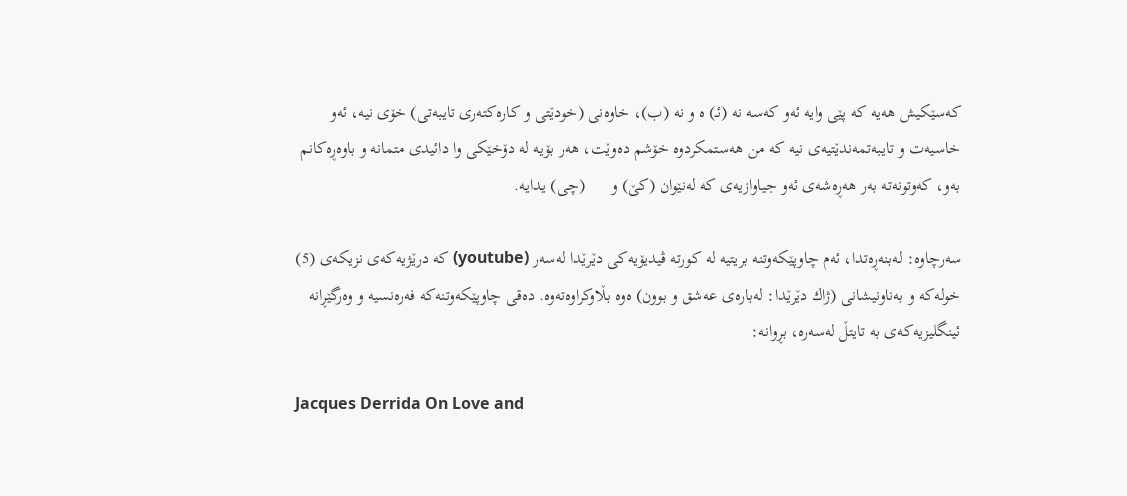كه‌سێكیش هه‌یه‌ كه‌ پێی وایه‌ ئه‌و كه‌سه‌ نه‌ (ئـ) ه‌ و نه‌ (ب)، خاوه‌نی (خودێتی و كاره‌كته‌ری تایبه‌تی) خۆی نیه‌، ئه‌و خاسیه‌ت و تایبه‌تمه‌ندێتیه‌ی نیه كه‌ من هه‌ستمكردوه‌ خۆشم ده‌وێت، هه‌ر بۆیه‌ له‌ دۆخێكی وا دائیدی متمانه‌ و باوه‌ڕه‌كانم به‌و، كه‌وتونه‌ته‌ به‌ر هه‌ڕه‌شه‌ی ئه‌و جیاوازیه‌ی كه‌ له‌نێوان (كێ) و      (چی) یدایه.

سه‌رچاوه‌: له‌بنه‌ڕه‌تدا، ئه‌م چاوپێكه‌وتنه ‌بریتیه‌ له‌ كورته‌ ڤیدیۆیه‌كی دێرێدا له‌سه‌ر (youtube) كه‌ درێژیه‌كه‌ی نزیكه‌ی‌‌ (5) خوله‌كه‌ و به‌ناونیشانی (ژاك دێرێدا: له‌باره‌ی عه‌شق و بوون) ه‌وه بڵاوكراوه‌ته‌وه‌. ده‌قی چاوپێكه‌وتنه‌كه‌ فه‌ره‌نسیه‌ و وه‌رگێڕانه‌ ئینگلیزیه‌كه‌ی به‌ تایتڵ له‌سه‌ره‌، بڕوانه‌:

Jacques Derrida On Love and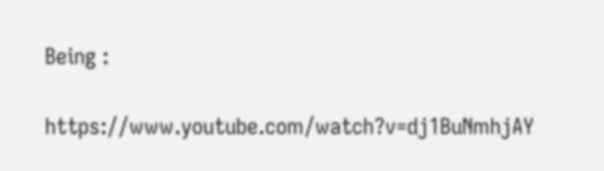Being :

https://www.youtube.com/watch?v=dj1BuNmhjAY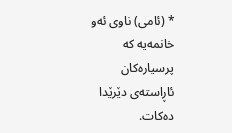* (ئامی) ناوی ئه‌و خانمه‌یه‌ كه پرسیاره‌كان ئاڕاسته‌ی دێرێدا ده‌كات.